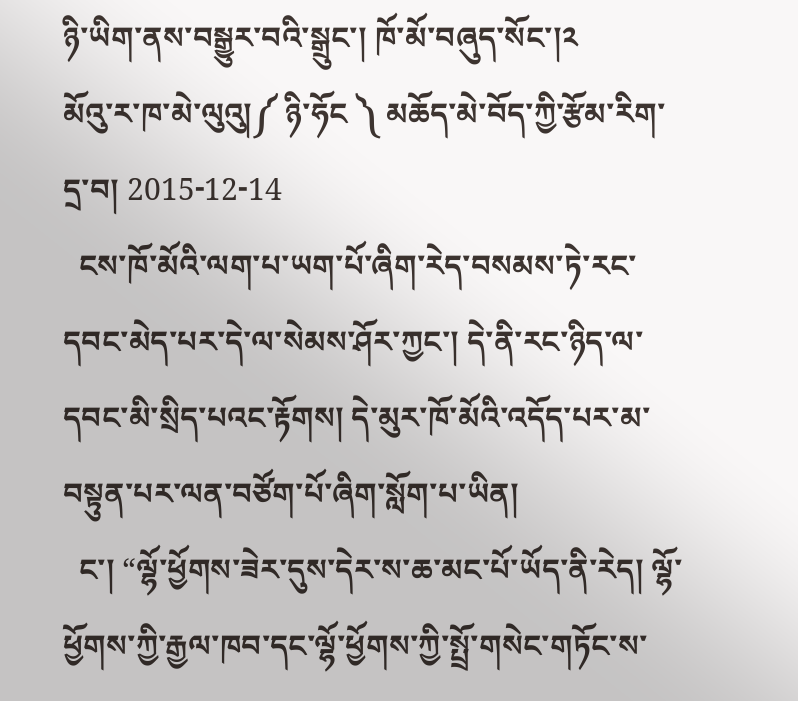ཉི་ཡིག་ནས་བསྒྱུར་བའི་སྒྲུང་། ཁོ་མོ་བཞུད་སོང་།༢
མོའུ་ར་ཁ་མེ་ལུའུ།༼ ཉི་ཧོང ༽ མཆོད་མེ་བོད་ཀྱི་རྩོམ་རིག་དྲ་བ། 2015-12-14
  ངས་ཁོ་མོའི་ལག་པ་ཡག་པོ་ཞིག་རེད་བསམས་ཏེ་རང་དབང་མེད་པར་དེ་ལ་སེམས་ཤོར་ཀྱང་། དེ་ནི་རང་ཉིད་ལ་དབང་མི་སྲིད་པའང་རྟོགས། དེ་མུར་ཁོ་མོའི་འདོད་པར་མ་བསྟུན་པར་ལན་བཙོག་པོ་ཞིག་སློག་པ་ཡིན།
  ང་། “ལྷོ་ཕྱོགས་ཟེར་དུས་དེར་ས་ཆ་མང་པོ་ཡོད་ནི་རེད། ལྷོ་ཕྱོགས་ཀྱི་རྒྱལ་ཁབ་དང་ལྷོ་ཕྱོགས་ཀྱི་སྤྲོ་གསེང་གཏོང་ས་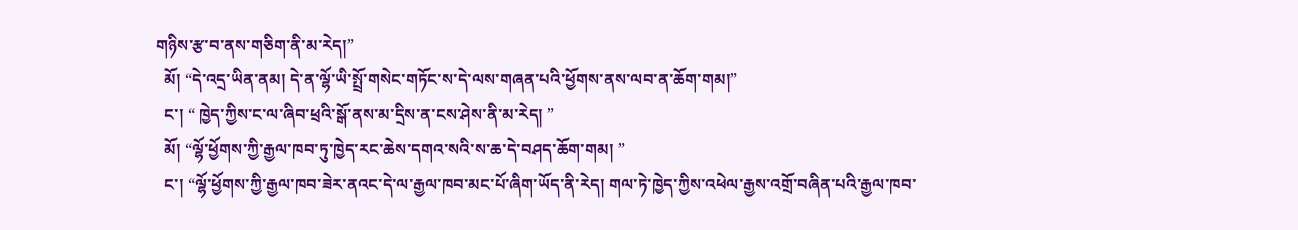གཉིས་རྩ་བ་ནས་གཅིག་ནི་མ་རེད།”
  མོ། “དེ་འདྲ་ཡིན་ནམ། དེ་ན་ལྷོ་ཡི་སྤྲོ་གསེང་གཏོང་ས་དེ་ལས་གཞན་པའི་ཕྱོགས་ནས་ལབ་ན་ཆོག་གམ།”
  ང་། “ ཁྱེད་ཀྱིས་ང་ལ་ཞིབ་ཕྲའི་སྒོ་ནས་མ་དྲིས་ན་ངས་ཤེས་ནི་མ་རེད། ”
  མོ། “ལྷོ་ཕྱོགས་ཀྱི་རྒྱལ་ཁབ་ཏུ་ཁྱེད་རང་ཆེས་དགའ་སའི་ས་ཆ་དེ་བཤད་ཆོག་གམ། ”
  ང་། “ལྷོ་ཕྱོགས་ཀྱི་རྒྱལ་ཁབ་ཟེར་ནའང་དེ་ལ་རྒྱལ་ཁབ་མང་པོ་ཞིག་ཡོད་ནི་རེད། གལ་ཏེ་ཁྱེད་ཀྱིས་འཕེལ་རྒྱས་འགྲོ་བཞིན་པའི་རྒྱལ་ཁབ་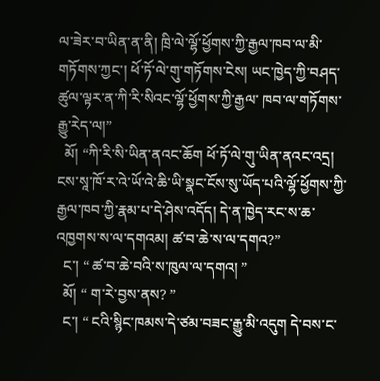ལ་ཟེར་བ་ཡིན་ན་ནི། ཁྲི་ལེ་ལྷོ་ཕྱོགས་ཀྱི་རྒྱལ་ཁབ་ལ་མི་གཏོགས་ཀྱང་། ཕོ་ཏོ་ལེ་གུ་གཏོགས་ངེས། ཡང་ཁྱེད་ཀྱི་བཤད་ཚུལ་ལྟར་ན་ཀི་རི་སིའང་ལྷོ་ཕྱོགས་ཀྱི་རྒྱལ་ ཁབ་ལ་གཏོགས་རྒྱུ་རེད་ལ།”
  མོ། “ཀི་རི་སི་ཡིན་ནའང་ཆོག ཕོ་ཏོ་ལེ་གུ་ཡིན་ནའང་འདྲ། ངས་སཱ་ཁོ་ར་འེ་ཡོ་འེ་ཆི་ཡི་སྣང་ངོས་སུ་ཡོད་པའི་ལྷོ་ཕྱོགས་ཀྱི་རྒྱལ་ཁབ་ཀྱི་རྣམ་པ་དེ་ཤེས་འདོད། དེ་ན་ཁྱེད་རང་ས་ཆ་འཁྱགས་ས་ལ་དགའམ། ཚ་བ་ཆེ་ས་ལ་དགའ?”
  ང་། “ ཚ་བ་ཆེ་བའི་ས་ཁུལ་ལ་དགའ། ”
  མོ། “ ག་རེ་བྱས་ནས? ”
  ང་། “ ངའི་སྙིང་ཁམས་དེ་ཙམ་བཟང་རྒྱུ་མི་འདུག དེ་བས་ང་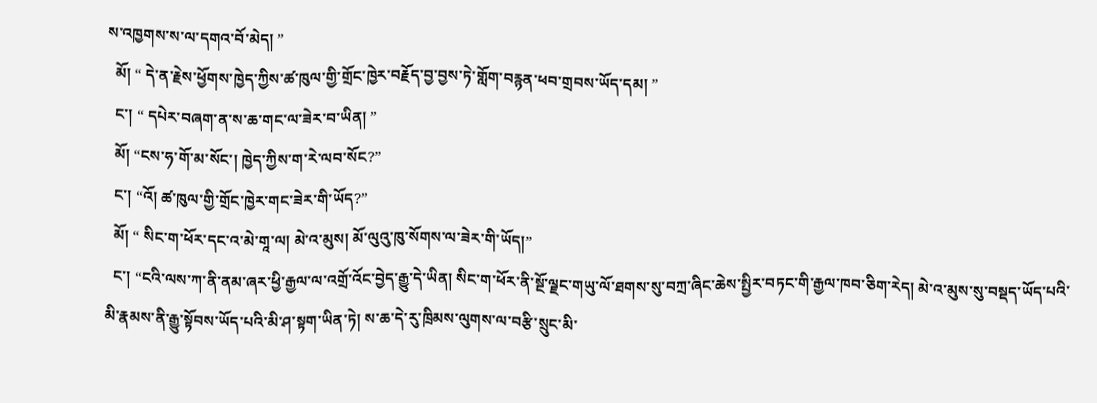ས་འཁྱགས་ས་ལ་དགའ་བོ་མེད། ”
  མོ། “ དེ་ན་རྗེས་ཕྱོགས་ཁྱེད་ཀྱིས་ཚ་ཁུལ་གྱི་གྲོང་ཁྱེར་བརྗོད་བྱ་བྱས་ཏེ་གློག་བརྙན་ཕབ་གྲབས་ཡོད་དམ། ”
  ང་། “ དཔེར་བཞག་ན་ས་ཆ་གང་ལ་ཟེར་བ་ཡིན། ”
  མོ། “ངས་ཧ་གོ་མ་སོང་། ཁྱེད་ཀྱིས་ག་རེ་ལབ་སོང?”
  ང་། “འོ། ཚ་ཁུལ་གྱི་གྲོང་ཁྱེར་གང་ཟེར་གི་ཡོད?”
  མོ། “ སིང་ག་ཕོར་དང་འ་མེ་གཱ་ལ། མེ་འ་མུས། མོ་ལུའུ་ཁུ་སོགས་ལ་ཟེར་གི་ཡོད།”
  ང་། “ངའི་ལས་ཀ་ནི་ནམ་ཞར་ཕྱི་རྒྱལ་ལ་འགྲོ་འོང་བྱེད་རྒྱུ་དེ་ཡིན། སིང་ག་ཕོར་ནི་སྔོ་ལྗང་གཡུ་ལོ་ཐགས་སུ་བཀྲ་ཞིང་ཆེས་སྤྱིར་བཏང་གི་རྒྱལ་ཁབ་ཅིག་རེད། མེ་འ་མུས་སུ་བསྡད་ཡོད་པའི་མི་རྣམས་ནི་རྒྱུ་སྟོབས་ཡོད་པའི་མི་ཤ་སྟག་ཡིན་ཏེ། ས་ཆ་དེ་རུ་ཁྲིམས་ལུགས་ལ་བརྩི་སྲུང་མི་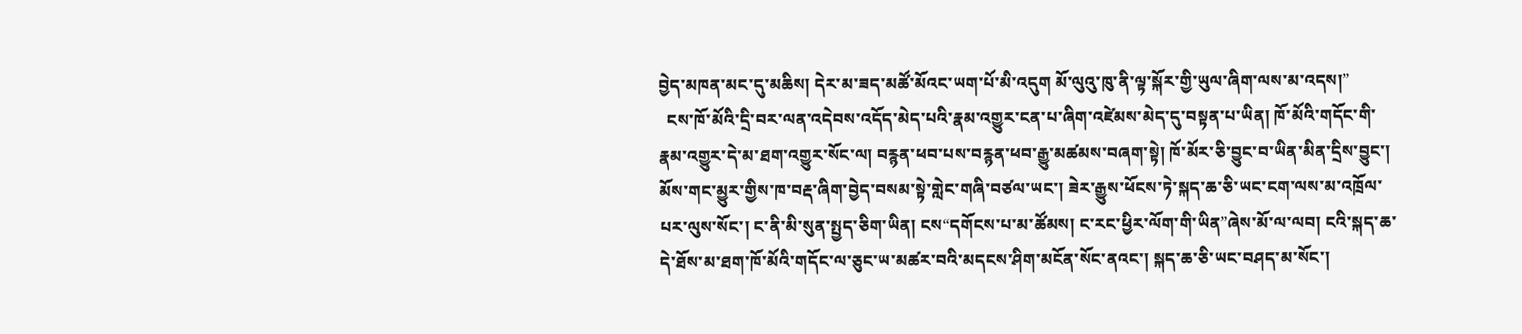བྱེད་མཁན་མང་དུ་མཆིས། དེར་མ་ཟད་མཚོ་མོའང་ཡག་པོ་མི་འདུག མོ་ལུའུ་ཁུ་ནི་ལྟ་སྐོར་གྱི་ཡུལ་ཞིག་ལས་མ་འདས།”
  ངས་ཁོ་མོའི་དྲི་བར་ལན་འདེབས་འདོད་མེད་པའི་རྣམ་འགྱུར་ངན་པ་ཞིག་འཛེམས་མེད་དུ་བསྟན་པ་ཡིན། ཁོ་མོའི་གདོང་གི་རྣམ་འགྱུར་དེ་མ་ཐག་འགྱུར་སོང་ལ། བརྙན་ཕབ་པས་བརྙན་ཕབ་རྒྱུ་མཚམས་བཞག་སྟེ། ཁོ་མོར་ཅི་བྱུང་བ་ཡིན་མིན་དྲིས་བྱུང་། མོས་གང་མྱུར་གྱིས་ཁ་བརྡ་ཞིག་བྱེད་བསམ་སྟེ་གླེང་གཞི་བཙལ་ཡང་། ཟེར་རྒྱུས་ཕོངས་ཏེ་སྐད་ཆ་ཅི་ཡང་ངག་ལས་མ་འཁྲོལ་པར་ལུས་སོང་། ང་ནི་མི་སུན་སྤྱད་ཅིག་ཡིན། ངས“དགོངས་པ་མ་ཚོམས། ང་རང་ཕྱིར་ལོག་གི་ཡིན”ཞེས་མོ་ལ་ལབ། ངའི་སྐད་ཆ་དེ་ཐོས་མ་ཐག་ཁོ་མོའི་གདོང་ལ་ཅུང་ཡ་མཚར་བའི་མདངས་ཤིག་མངོན་སོང་ནའང་། སྐད་ཆ་ཅི་ཡང་བཤད་མ་སོང་།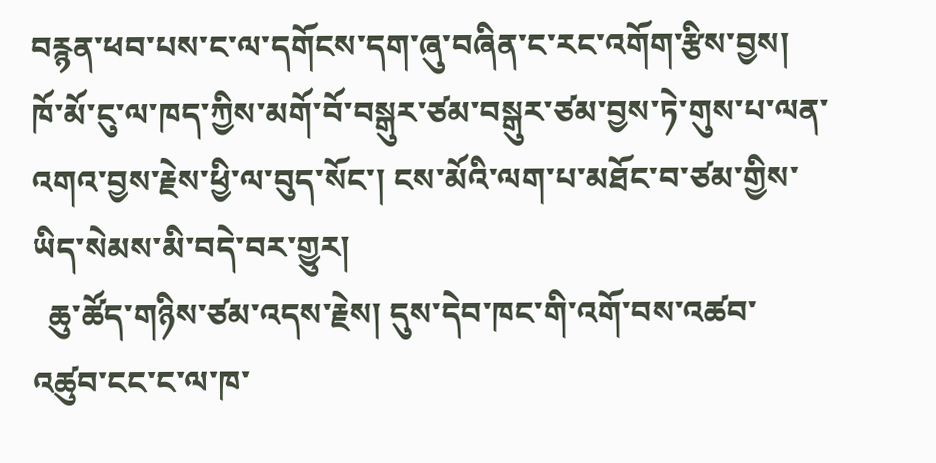བརྙན་ཕབ་པས་ང་ལ་དགོངས་དག་ཞུ་བཞིན་ང་རང་འགོག་རྩིས་བྱས། ཁོ་མོ་ངུ་ལ་ཁད་ཀྱིས་མགོ་བོ་བསྒུར་ཙམ་བསྒུར་ཙམ་བྱས་ཏེ་གུས་པ་ལན་འགའ་བྱས་རྗེས་ཕྱི་ལ་བུད་སོང་། ངས་མོའི་ལག་པ་མཐོང་བ་ཙམ་གྱིས་ཡིད་སེམས་མི་བདེ་བར་གྱུར།
  ཆུ་ཚོད་གཉིས་ཙམ་འདས་རྗེས། དུས་དེབ་ཁང་གི་འགོ་བས་འཚབ་འཚུབ་ངང་ང་ལ་ཁ་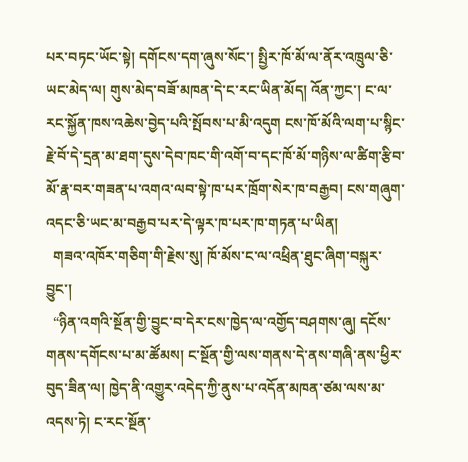པར་བཏང་ཡོང་སྟེ། དགོངས་དག་ཞུས་སོང་། སྤྱིར་ཁོ་མོ་ལ་ནོར་འཁྲུལ་ཅི་ཡང་མེད་ལ། གུས་མེད་བཟོ་མཁན་དེ་ང་རང་ཡིན་མོད། འོན་ཀྱང་། ང་ལ་རང་སྐྱོན་ཁས་འཆེས་བྱེད་པའི་སྤོབས་པ་མི་འདུག ངས་ཁོ་མོའི་ལག་པ་སྙིང་རྗེ་བོ་དེ་དྲན་མ་ཐག་དུས་དེབ་ཁང་གི་འགོ་བ་དང་ཁོ་མོ་གཉིས་ལ་ཚིག་རྩིབ་མོ་རྣ་བར་གཟན་པ་འགའ་ལབ་སྟེ་ཁ་པར་ཁྲོག་སེར་ཁ་བརྒྱབ། ངས་གཞུག་འདང་ཅི་ཡང་མ་བརྒྱབ་པར་དེ་ལྟར་ཁ་པར་ཁ་གཏན་པ་ཡིན།
  གཟའ་འཁོར་གཅིག་གི་རྗེས་སུ། ཁོ་མོས་ང་ལ་འཕྲིན་ཐུང་ཞིག་བསྐུར་བྱུང་།
  “ཉིན་འགའི་སྔོན་གྱི་བྱུང་བ་དེར་ངས་ཁྱེད་ལ་འགྱོད་བཤགས་ཞུ། དངོས་གནས་དགོངས་པ་མ་ཚོམས། ང་སྔོན་གྱི་ལས་གནས་དེ་ནས་གཞི་ནས་ཕྱིར་བུད་ཟིན་ལ། ཁྱེད་ནི་འགྱུར་འདེད་ཀྱི་ནུས་པ་འདོན་མཁན་ཙམ་ལས་མ་འདས་ཏེ། ང་རང་སྔོན་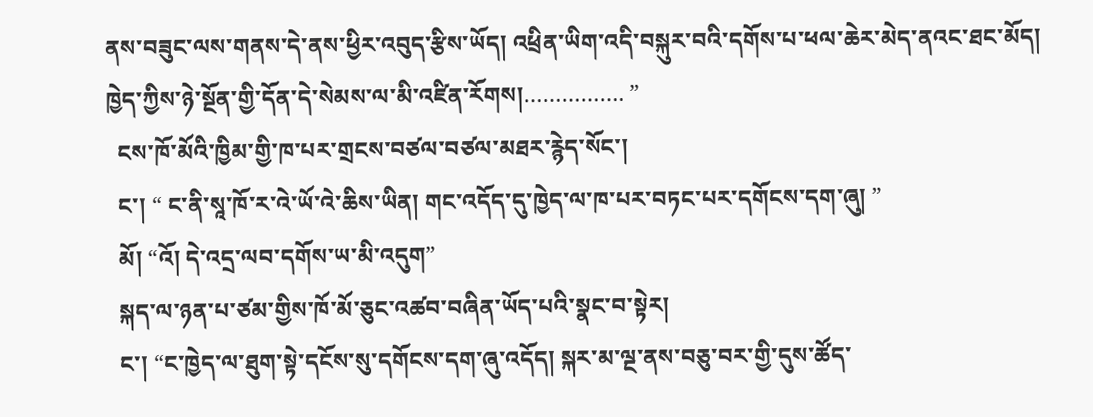ནས་བཟུང་ལས་གནས་དེ་ནས་ཕྱིར་འབུད་རྩིས་ཡོད། འཕྲིན་ཡིག་འདི་བསྐུར་བའི་དགོས་པ་ཕལ་ཆེར་མེད་ནའང་ཐང་མོད། ཁྱེད་ཀྱིས་ཉེ་སྔོན་གྱི་དོན་དེ་སེམས་ལ་མི་འཛིན་རོགས།……………. ”
  ངས་ཁོ་མོའི་ཁྱིམ་གྱི་ཁ་པར་གྲངས་བཙལ་བཙལ་མཐར་རྙེད་སོང་།
  ང་། “ ང་ནི་སཱ་ཁོ་ར་འེ་ཡོ་འེ་ཆིས་ཡིན། གང་འདོད་དུ་ཁྱེད་ལ་ཁ་པར་བཏང་པར་དགོངས་དག་ཞུ། ”
  མོ། “འོ། དེ་འདྲ་ལབ་དགོས་ཡ་མི་འདུག”
  སྐད་ལ་ཉན་པ་ཙམ་གྱིས་ཁོ་མོ་ཅུང་འཚབ་བཞིན་ཡོད་པའི་སྣང་བ་སྟེར།
  ང་། “ང་ཁྱེད་ལ་ཐུག་སྟེ་དངོས་སུ་དགོངས་དག་ཞུ་འདོད། སྐར་མ་ལྔ་ནས་བཅུ་བར་གྱི་དུས་ཚོད་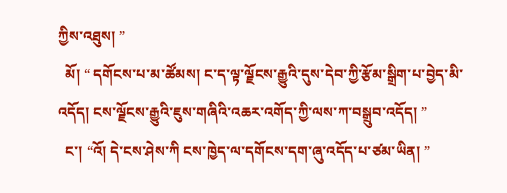ཀྱིས་འཐུས། ”
  མོ། “ དགོངས་པ་མ་ཚོམས། ང་ད་ལྟ་ལྗོངས་རྒྱུའི་དུས་དེབ་ཀྱི་རྩོམ་སྒྲིག་པ་བྱེད་མི་འདོད། ངས་ལྗོངས་རྒྱུའི་ཇུས་གཞིའི་འཆར་འགོད་ཀྱི་ལས་ཀ་བསྒྲུབ་འདོད། ”
  ང་། “འོ། དེ་ངས་ཤེས་ཀི ངས་ཁྱེད་ལ་དགོངས་དག་ཞུ་འདོད་པ་ཙམ་ཡིན། ”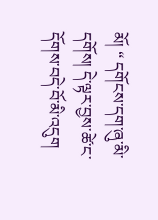མོ། “ དགོངས་དག་ཞུ་མི་དགོས། དེ་ལྟར་བྱས་ཚེ་ང་དོགས་བདེ་བོ་མི་འདུག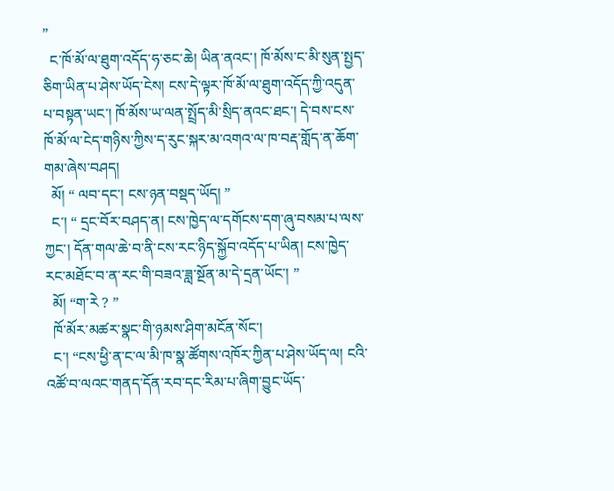”
  ང་ཁོ་མོ་ལ་ཐུག་འདོད་ཧ་ཅང་ཆེ། ཡིན་ནའང་། ཁོ་མོས་ང་མི་སུན་སྤྱད་ཅིག་ཡིན་པ་ཤེས་ཡོད་ངེས། ངས་དེ་ལྟར་ཁོ་མོ་ལ་ཐུག་འདོད་ཀྱི་འདུན་པ་བསྟན་ཡང་། ཁོ་མོས་ཡ་ལན་སྤྲོད་མི་སྲིད་ནའང་ཐང་། དེ་བས་ངས་ཁོ་མོ་ལ་ངེད་གཉིས་ཀྱིས་ད་རུང་སྐར་མ་འགའ་ལ་ཁ་བརྡ་གློད་ན་ཆོག་གམ་ཞེས་བཤད།
  མོ། “ ལབ་དང་། ངས་ཉན་བསྡད་ཡོད། ”
  ང་། “ དྲང་བོར་བཤད་ན། ངས་ཁྱེད་ལ་དགོངས་དག་ཞུ་བསམ་པ་ལས་ཀྱང་། དོན་གལ་ཆེ་བ་ནི་ངས་རང་ཉིད་སྐྱོབ་འདོད་པ་ཡིན། ངས་ཁྱེད་རང་མཐོང་བ་ན་རང་གི་བཟའ་ཟླ་སྔོན་མ་དེ་དྲན་ཡོང་། ”
  མོ། “ག་རེ ? ”
  ཁོ་མོར་མཚར་སྣང་གི་ཉམས་ཤིག་མངོན་སོང་།
  ང་། “ངས་ཕྱི་ན་ང་ལ་མི་ཁ་སྣ་ཚོགས་འཁོར་ཀྱིན་པ་ཤེས་ཡོད་ལ། ངའི་འཚོ་བ་ལའང་གནད་དོན་རབ་དང་རིམ་པ་ཞིག་བྱུང་ཡོད་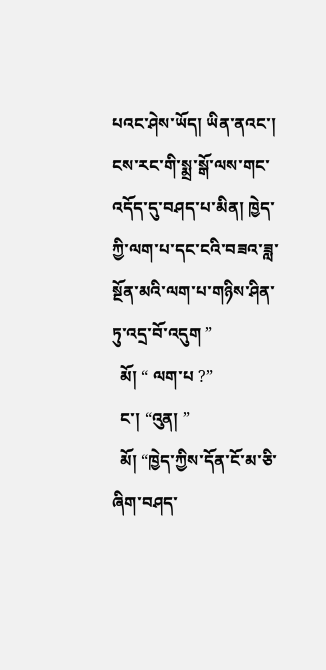པའང་ཤེས་ཡོད། ཡིན་ནའང་། ངས་རང་གི་སྨྲ་སྒོ་ལས་གང་འདོད་དུ་བཤད་པ་མིན། ཁྱེད་ཀྱི་ལག་པ་དང་ངའི་བཟའ་ཟླ་སྔོན་མའི་ལག་པ་གཉིས་ཤིན་ཏུ་འདྲ་བོ་འདུག ”
  མོ། “ ལག་པ ?”
  ང་། “འུན། ”
  མོ། “ཁྱེད་ཀྱིས་དོན་ངོ་མ་ཅི་ཞིག་བཤད་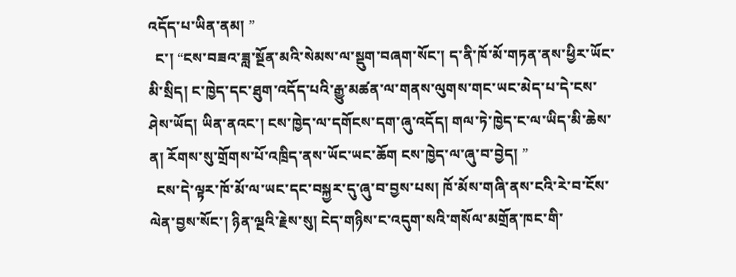འདོད་པ་ཡིན་ནམ། ”
  ང་། “ངས་བཟའ་ཟླ་སྔོན་མའི་སེམས་ལ་སྡུག་བཞག་སོང་། ད་ནི་ཁོ་མོ་གཏན་ནས་ཕྱིར་ཡོང་མི་སྲིད། ང་ཁྱེད་དང་ཐུག་འདོད་པའི་རྒྱུ་མཚན་ལ་གནས་ལུགས་གང་ཡང་མེད་པ་དེ་ངས་ཤེས་ཡོད། ཡིན་ནའང་། ངས་ཁྱེད་ལ་དགོངས་དག་ཞུ་འདོད། གལ་ཏེ་ཁྱེད་ང་ལ་ཡིད་མི་ཆེས་ན། རོགས་སུ་གྲོགས་པོ་འཁྲིད་ནས་ཡོང་ཡང་ཆོག ངས་ཁྱེད་ལ་ཞུ་བ་བྱེད། ”
  ངས་དེ་ལྟར་ཁོ་མོ་ལ་ཡང་དང་བསྐྱར་དུ་ཞུ་བ་བྱས་པས། ཁོ་མོས་གཞི་ནས་ངའི་རེ་བ་ངོས་ལེན་བྱས་སོང་། ཉིན་ལྔའི་རྗེས་སུ། ངེད་གཉིས་ང་འདུག་སའི་གསོལ་མགྲོན་ཁང་གི་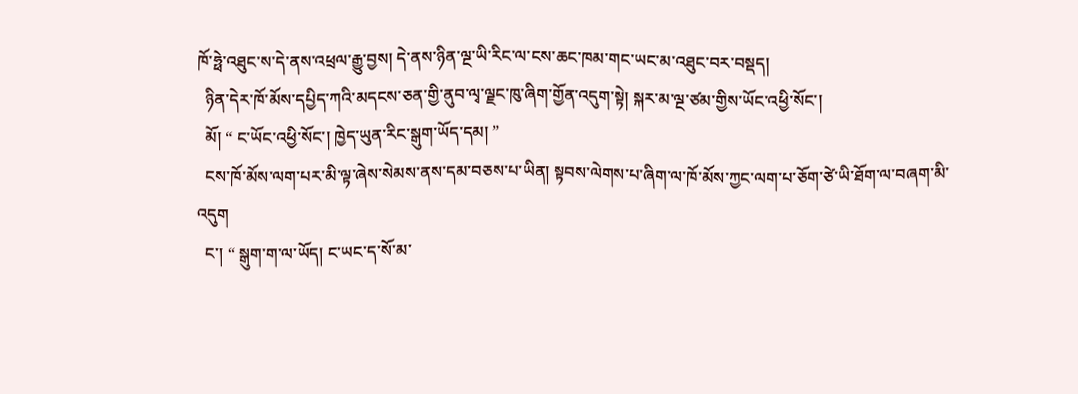ཁོ་ཧྥེ་འཐུང་ས་དེ་ནས་འཕྲལ་རྒྱུ་བྱས། དེ་ནས་ཉིན་ལྔ་ཡི་རིང་ལ་ངས་ཆང་ཁམ་གང་ཡང་མ་འཐུང་བར་བསྡད།
  ཉིན་དེར་ཁོ་མོས་དཔྱིད་ཀའི་མདངས་ཅན་གྱི་ནུབ་ལྭ་ལྗང་ཁུ་ཞིག་གྱོན་འདུག་སྟེ། སྐར་མ་ལྔ་ཙམ་གྱིས་ཡོང་འཕྱི་སོང་།
  མོ། “ ང་ཡོང་འཕྱི་སོང་། ཁྱེད་ཡུན་རིང་སྒུག་ཡོད་དམ། ”
  ངས་ཁོ་མོས་ལག་པར་མི་ལྟ་ཞེས་སེམས་ནས་དམ་བཅས་པ་ཡིན། སྟབས་ལེགས་པ་ཞིག་ལ་ཁོ་མོས་ཀྱང་ལག་པ་ཅོག་ཙེ་ཡི་ཐོག་ལ་བཞག་མི་འདུག
  ང་། “ སྒུག་ག་ལ་ཡོད། ང་ཡང་ད་སོ་མ་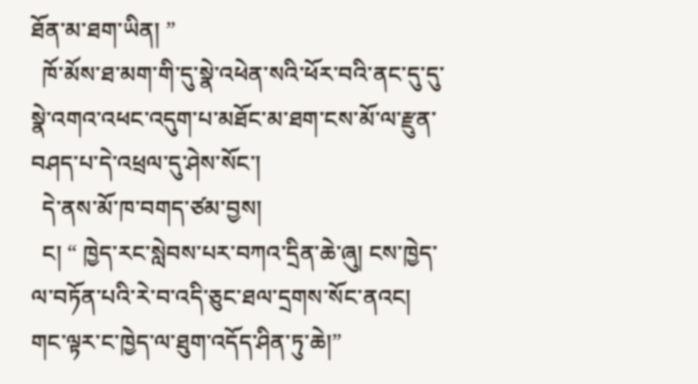ཐོན་མ་ཐག་ཡིན། ”
  ཁོ་མོས་ཐ་མག་གི་དུ་སྣེ་འཕེན་སའི་ཕོར་བའི་ནང་དུ་དུ་སྣེ་འགའ་འཕང་འདུག་པ་མཐོང་མ་ཐག་ངས་མོ་ལ་རྫུན་བཤད་པ་དེ་འཕྲལ་དུ་ཤེས་སོང་།
  དེ་ནས་མོ་ཁ་བགད་ཙམ་བྱས།
  ང། “ ཁྱེད་རང་སླེབས་པར་བཀའ་དྲིན་ཆེ་ཞུ། ངས་ཁྱེད་ལ་བཏོན་པའི་རེ་བ་འདི་ཅུང་ཐལ་དྲགས་སོང་ནའང། གང་ལྟར་ང་ཁྱེད་ལ་ཐུག་འདོད་ཤིན་ཏུ་ཆེ།”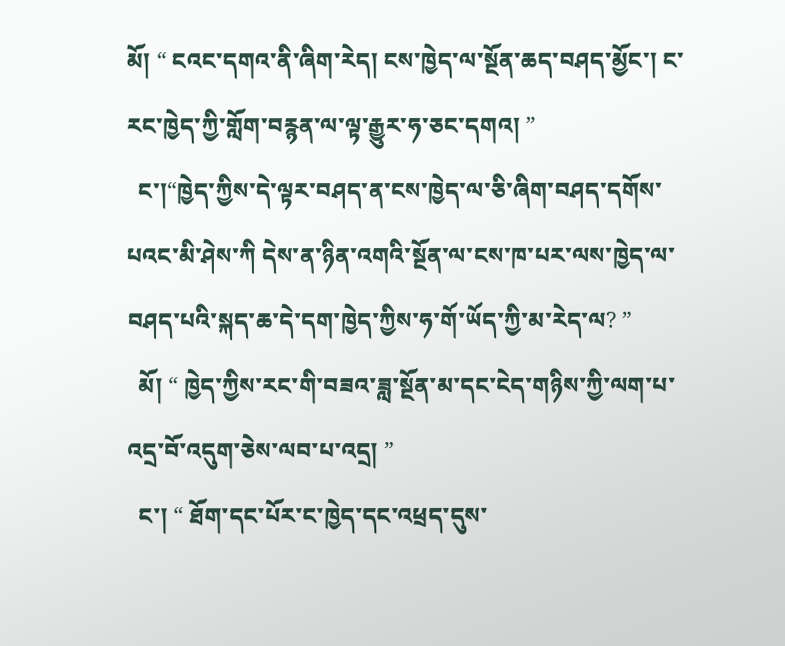མོ། “ ངའང་དགའ་ནི་ཞིག་རེད། ངས་ཁྱེད་ལ་སྔོན་ཆད་བཤད་མྱོང་། ང་རང་ཁྱེད་ཀྱི་གློག་བརྙན་ལ་ལྟ་རྒྱུར་ཧ་ཅང་དགའ། ”
  ང་།“ཁྱེད་ཀྱིས་དེ་ལྟར་བཤད་ན་ངས་ཁྱེད་ལ་ཅི་ཞིག་བཤད་དགོས་པའང་མི་ཤེས་ཀི དེས་ན་ཉིན་འགའི་སྔོན་ལ་ངས་ཁ་པར་ལས་ཁྱེད་ལ་བཤད་པའི་སྐད་ཆ་དེ་དག་ཁྱེད་ཀྱིས་ཧ་གོ་ཡོད་ཀྱི་མ་རེད་ལ? ”
  མོ། “ ཁྱེད་ཀྱིས་རང་གི་བཟའ་ཟླ་སྔོན་མ་དང་ངེད་གཉིས་ཀྱི་ལག་པ་འདྲ་བོ་འདུག་ཅེས་ལབ་པ་འདྲ། ”
  ང་། “ ཐོག་དང་པོར་ང་ཁྱེད་དང་འཕྲད་དུས་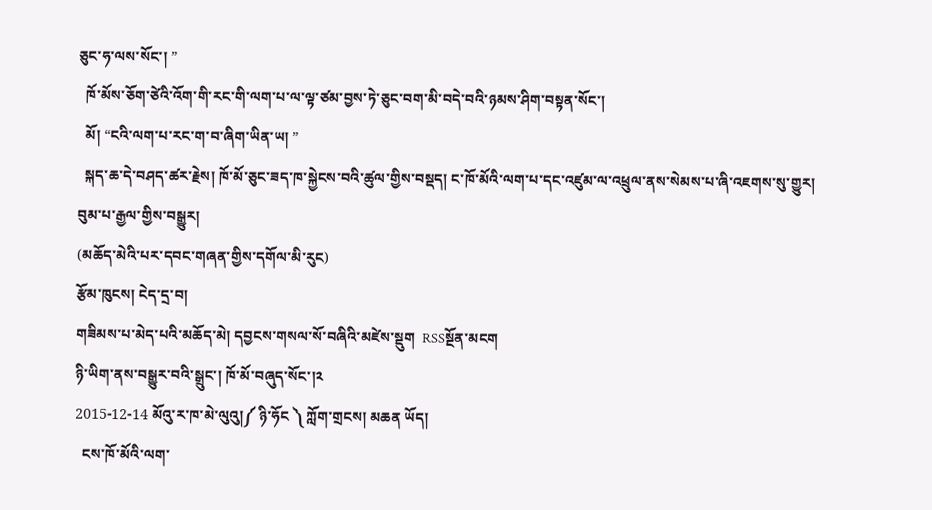ཅུང་ཧ་ལས་སོང་། ”
  ཁོ་མོས་ཅོག་ཙེའི་འོག་གི་རང་གི་ལག་པ་ལ་ལྟ་ཙམ་བྱས་ཏེ་ཅུང་བག་མི་བདེ་བའི་ཉམས་ཤིག་བསྟན་སོང་།
  མོ། “ངའི་ལག་པ་རང་ག་བ་ཞིག་ཡིན་ཡ། ”
  སྐད་ཆ་དེ་བཤད་ཚར་རྗེས། ཁོ་མོ་ཅུང་ཟད་ཁ་སྐྱེངས་བའི་ཚུལ་གྱིས་བསྡད། ང་ཁོ་མོའི་ལག་པ་དང་འཛུམ་ལ་འཕྲུལ་ནས་སེམས་པ་ཞི་འཇགས་སུ་གྱུར།
བུམ་པ་རྒྱལ་གྱིས་བསྒྱུར།
(མཆོད་མེའི་པར་དབང་གཞན་གྱིས་དགོལ་མི་རུང)
རྩོམ་ཁུངས། ངེད་དྲ་བ།
གཟིམས་པ་མེད་པའི་མཆོད་མེ། དབྱངས་གསལ་སོ་བཞིའི་མཛེས་སྡུག  RSSསྔོན་མངག
ཉི་ཡིག་ནས་བསྒྱུར་བའི་སྒྲུང་། ཁོ་མོ་བཞུད་སོང་།༢
2015-12-14 མོའུ་ར་ཁ་མེ་ལུའུ།༼ ཉི་ཧོང ༽ ཀློག་གྲངས། མཆན ཡོད།
  ངས་ཁོ་མོའི་ལག་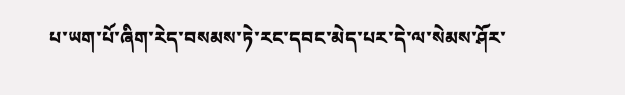པ་ཡག་པོ་ཞིག་རེད་བསམས་ཏེ་རང་དབང་མེད་པར་དེ་ལ་སེམས་ཤོར་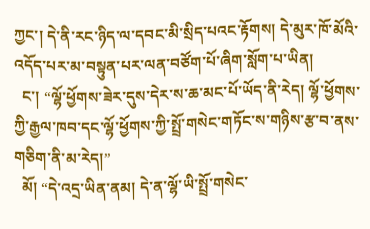ཀྱང་། དེ་ནི་རང་ཉིད་ལ་དབང་མི་སྲིད་པའང་རྟོགས། དེ་མུར་ཁོ་མོའི་འདོད་པར་མ་བསྟུན་པར་ལན་བཙོག་པོ་ཞིག་སློག་པ་ཡིན།
  ང་། “ལྷོ་ཕྱོགས་ཟེར་དུས་དེར་ས་ཆ་མང་པོ་ཡོད་ནི་རེད། ལྷོ་ཕྱོགས་ཀྱི་རྒྱལ་ཁབ་དང་ལྷོ་ཕྱོགས་ཀྱི་སྤྲོ་གསེང་གཏོང་ས་གཉིས་རྩ་བ་ནས་གཅིག་ནི་མ་རེད།”
  མོ། “དེ་འདྲ་ཡིན་ནམ། དེ་ན་ལྷོ་ཡི་སྤྲོ་གསེང་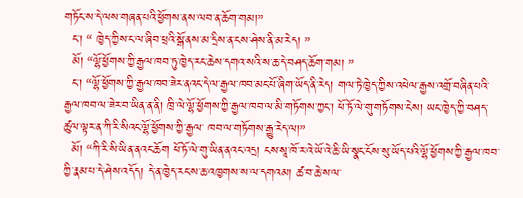གཏོང་ས་དེ་ལས་གཞན་པའི་ཕྱོགས་ནས་ལབ་ན་ཆོག་གམ།”
  ང་། “ ཁྱེད་ཀྱིས་ང་ལ་ཞིབ་ཕྲའི་སྒོ་ནས་མ་དྲིས་ན་ངས་ཤེས་ནི་མ་རེད། ”
  མོ། “ལྷོ་ཕྱོགས་ཀྱི་རྒྱལ་ཁབ་ཏུ་ཁྱེད་རང་ཆེས་དགའ་སའི་ས་ཆ་དེ་བཤད་ཆོག་གམ། ”
  ང་། “ལྷོ་ཕྱོགས་ཀྱི་རྒྱལ་ཁབ་ཟེར་ནའང་དེ་ལ་རྒྱལ་ཁབ་མང་པོ་ཞིག་ཡོད་ནི་རེད། གལ་ཏེ་ཁྱེད་ཀྱིས་འཕེལ་རྒྱས་འགྲོ་བཞིན་པའི་རྒྱལ་ཁབ་ལ་ཟེར་བ་ཡིན་ན་ནི། ཁྲི་ལེ་ལྷོ་ཕྱོགས་ཀྱི་རྒྱལ་ཁབ་ལ་མི་གཏོགས་ཀྱང་། ཕོ་ཏོ་ལེ་གུ་གཏོགས་ངེས། ཡང་ཁྱེད་ཀྱི་བཤད་ཚུལ་ལྟར་ན་ཀི་རི་སིའང་ལྷོ་ཕྱོགས་ཀྱི་རྒྱལ་ ཁབ་ལ་གཏོགས་རྒྱུ་རེད་ལ།”
  མོ། “ཀི་རི་སི་ཡིན་ནའང་ཆོག ཕོ་ཏོ་ལེ་གུ་ཡིན་ནའང་འདྲ། ངས་སཱ་ཁོ་ར་འེ་ཡོ་འེ་ཆི་ཡི་སྣང་ངོས་སུ་ཡོད་པའི་ལྷོ་ཕྱོགས་ཀྱི་རྒྱལ་ཁབ་ཀྱི་རྣམ་པ་དེ་ཤེས་འདོད། དེ་ན་ཁྱེད་རང་ས་ཆ་འཁྱགས་ས་ལ་དགའམ། ཚ་བ་ཆེ་ས་ལ་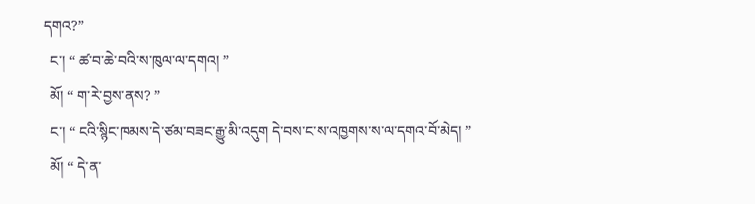དགའ?”
  ང་། “ ཚ་བ་ཆེ་བའི་ས་ཁུལ་ལ་དགའ། ”
  མོ། “ ག་རེ་བྱས་ནས? ”
  ང་། “ ངའི་སྙིང་ཁམས་དེ་ཙམ་བཟང་རྒྱུ་མི་འདུག དེ་བས་ང་ས་འཁྱགས་ས་ལ་དགའ་བོ་མེད། ”
  མོ། “ དེ་ན་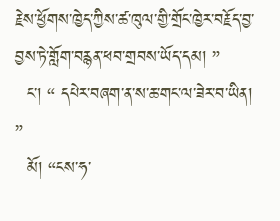རྗེས་ཕྱོགས་ཁྱེད་ཀྱིས་ཚ་ཁུལ་གྱི་གྲོང་ཁྱེར་བརྗོད་བྱ་བྱས་ཏེ་གློག་བརྙན་ཕབ་གྲབས་ཡོད་དམ། ”
  ང་། “ དཔེར་བཞག་ན་ས་ཆ་གང་ལ་ཟེར་བ་ཡིན། ”
  མོ། “ངས་ཧ་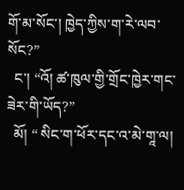གོ་མ་སོང་། ཁྱེད་ཀྱིས་ག་རེ་ལབ་སོང?”
  ང་། “འོ། ཚ་ཁུལ་གྱི་གྲོང་ཁྱེར་གང་ཟེར་གི་ཡོད?”
  མོ། “ སིང་ག་ཕོར་དང་འ་མེ་གཱ་ལ།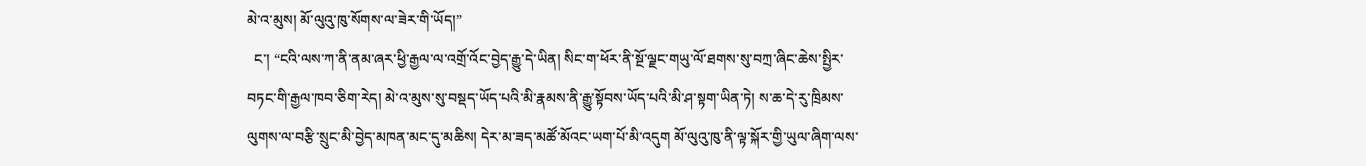མེ་འ་མུས། མོ་ལུའུ་ཁུ་སོགས་ལ་ཟེར་གི་ཡོད།”
  ང་། “ངའི་ལས་ཀ་ནི་ནམ་ཞར་ཕྱི་རྒྱལ་ལ་འགྲོ་འོང་བྱེད་རྒྱུ་དེ་ཡིན། སིང་ག་ཕོར་ནི་སྔོ་ལྗང་གཡུ་ལོ་ཐགས་སུ་བཀྲ་ཞིང་ཆེས་སྤྱིར་བཏང་གི་རྒྱལ་ཁབ་ཅིག་རེད། མེ་འ་མུས་སུ་བསྡད་ཡོད་པའི་མི་རྣམས་ནི་རྒྱུ་སྟོབས་ཡོད་པའི་མི་ཤ་སྟག་ཡིན་ཏེ། ས་ཆ་དེ་རུ་ཁྲིམས་ལུགས་ལ་བརྩི་སྲུང་མི་བྱེད་མཁན་མང་དུ་མཆིས། དེར་མ་ཟད་མཚོ་མོའང་ཡག་པོ་མི་འདུག མོ་ལུའུ་ཁུ་ནི་ལྟ་སྐོར་གྱི་ཡུལ་ཞིག་ལས་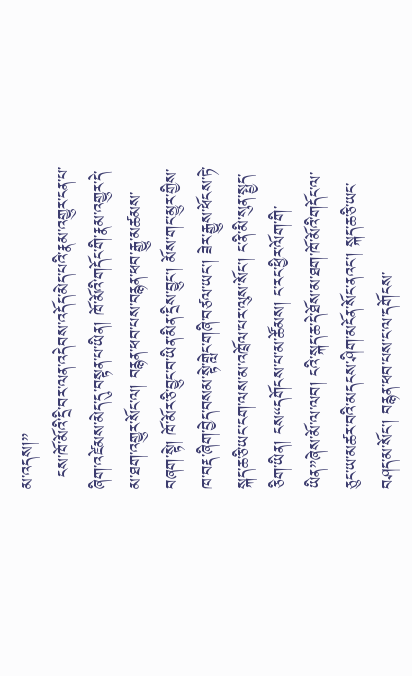མ་འདས།”
  ངས་ཁོ་མོའི་དྲི་བར་ལན་འདེབས་འདོད་མེད་པའི་རྣམ་འགྱུར་ངན་པ་ཞིག་འཛེམས་མེད་དུ་བསྟན་པ་ཡིན། ཁོ་མོའི་གདོང་གི་རྣམ་འགྱུར་དེ་མ་ཐག་འགྱུར་སོང་ལ། བརྙན་ཕབ་པས་བརྙན་ཕབ་རྒྱུ་མཚམས་བཞག་སྟེ། ཁོ་མོར་ཅི་བྱུང་བ་ཡིན་མིན་དྲིས་བྱུང་། མོས་གང་མྱུར་གྱིས་ཁ་བརྡ་ཞིག་བྱེད་བསམ་སྟེ་གླེང་གཞི་བཙལ་ཡང་། ཟེར་རྒྱུས་ཕོངས་ཏེ་སྐད་ཆ་ཅི་ཡང་ངག་ལས་མ་འཁྲོལ་པར་ལུས་སོང་། ང་ནི་མི་སུན་སྤྱད་ཅིག་ཡིན། ངས“དགོངས་པ་མ་ཚོམས། ང་རང་ཕྱིར་ལོག་གི་ཡིན”ཞེས་མོ་ལ་ལབ། ངའི་སྐད་ཆ་དེ་ཐོས་མ་ཐག་ཁོ་མོའི་གདོང་ལ་ཅུང་ཡ་མཚར་བའི་མདངས་ཤིག་མངོན་སོང་ནའང་། སྐད་ཆ་ཅི་ཡང་བཤད་མ་སོང་། བརྙན་ཕབ་པས་ང་ལ་དགོངས་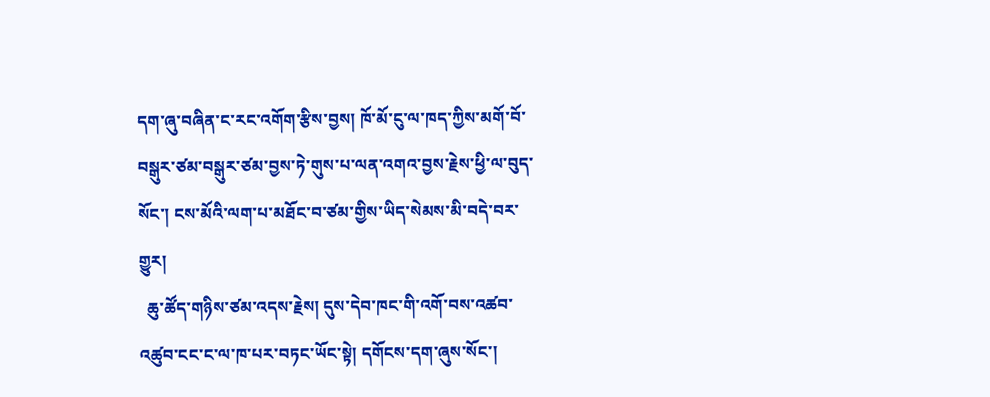དག་ཞུ་བཞིན་ང་རང་འགོག་རྩིས་བྱས། ཁོ་མོ་ངུ་ལ་ཁད་ཀྱིས་མགོ་བོ་བསྒུར་ཙམ་བསྒུར་ཙམ་བྱས་ཏེ་གུས་པ་ལན་འགའ་བྱས་རྗེས་ཕྱི་ལ་བུད་སོང་། ངས་མོའི་ལག་པ་མཐོང་བ་ཙམ་གྱིས་ཡིད་སེམས་མི་བདེ་བར་གྱུར།
  ཆུ་ཚོད་གཉིས་ཙམ་འདས་རྗེས། དུས་དེབ་ཁང་གི་འགོ་བས་འཚབ་འཚུབ་ངང་ང་ལ་ཁ་པར་བཏང་ཡོང་སྟེ། དགོངས་དག་ཞུས་སོང་།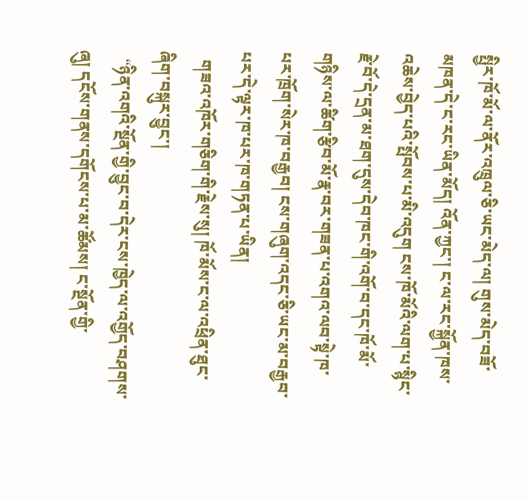སྤྱིར་ཁོ་མོ་ལ་ནོར་འཁྲུལ་ཅི་ཡང་མེད་ལ། གུས་མེད་བཟོ་མཁན་དེ་ང་རང་ཡིན་མོད། འོན་ཀྱང་། ང་ལ་རང་སྐྱོན་ཁས་འཆེས་བྱེད་པའི་སྤོབས་པ་མི་འདུག ངས་ཁོ་མོའི་ལག་པ་སྙིང་རྗེ་བོ་དེ་དྲན་མ་ཐག་དུས་དེབ་ཁང་གི་འགོ་བ་དང་ཁོ་མོ་གཉིས་ལ་ཚིག་རྩིབ་མོ་རྣ་བར་གཟན་པ་འགའ་ལབ་སྟེ་ཁ་པར་ཁྲོག་སེར་ཁ་བརྒྱབ། ངས་གཞུག་འདང་ཅི་ཡང་མ་བརྒྱབ་པར་དེ་ལྟར་ཁ་པར་ཁ་གཏན་པ་ཡིན།
  གཟའ་འཁོར་གཅིག་གི་རྗེས་སུ། ཁོ་མོས་ང་ལ་འཕྲིན་ཐུང་ཞིག་བསྐུར་བྱུང་།
  “ཉིན་འགའི་སྔོན་གྱི་བྱུང་བ་དེར་ངས་ཁྱེད་ལ་འགྱོད་བཤགས་ཞུ། དངོས་གནས་དགོངས་པ་མ་ཚོམས། ང་སྔོན་གྱི་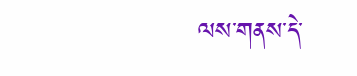ལས་གནས་དེ་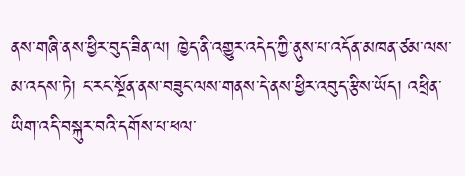ནས་གཞི་ནས་ཕྱིར་བུད་ཟིན་ལ། ཁྱེད་ནི་འགྱུར་འདེད་ཀྱི་ནུས་པ་འདོན་མཁན་ཙམ་ལས་མ་འདས་ཏེ། ང་རང་སྔོན་ནས་བཟུང་ལས་གནས་དེ་ནས་ཕྱིར་འབུད་རྩིས་ཡོད། འཕྲིན་ཡིག་འདི་བསྐུར་བའི་དགོས་པ་ཕལ་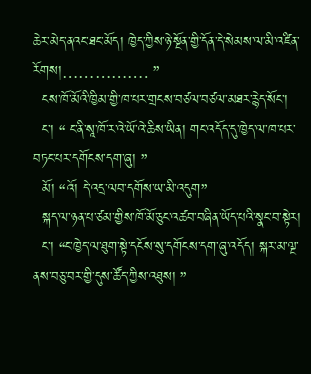ཆེར་མེད་ནའང་ཐང་མོད། ཁྱེད་ཀྱིས་ཉེ་སྔོན་གྱི་དོན་དེ་སེམས་ལ་མི་འཛིན་རོགས།……………. ”
  ངས་ཁོ་མོའི་ཁྱིམ་གྱི་ཁ་པར་གྲངས་བཙལ་བཙལ་མཐར་རྙེད་སོང་།
  ང་། “ ང་ནི་སཱ་ཁོ་ར་འེ་ཡོ་འེ་ཆིས་ཡིན། གང་འདོད་དུ་ཁྱེད་ལ་ཁ་པར་བཏང་པར་དགོངས་དག་ཞུ། ”
  མོ། “འོ། དེ་འདྲ་ལབ་དགོས་ཡ་མི་འདུག”
  སྐད་ལ་ཉན་པ་ཙམ་གྱིས་ཁོ་མོ་ཅུང་འཚབ་བཞིན་ཡོད་པའི་སྣང་བ་སྟེར།
  ང་། “ང་ཁྱེད་ལ་ཐུག་སྟེ་དངོས་སུ་དགོངས་དག་ཞུ་འདོད། སྐར་མ་ལྔ་ནས་བཅུ་བར་གྱི་དུས་ཚོད་ཀྱིས་འཐུས། ”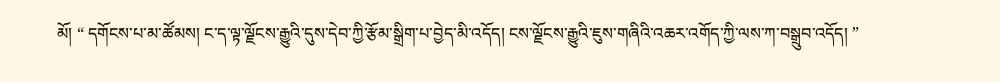མོ། “ དགོངས་པ་མ་ཚོམས། ང་ད་ལྟ་ལྗོངས་རྒྱུའི་དུས་དེབ་ཀྱི་རྩོམ་སྒྲིག་པ་བྱེད་མི་འདོད། ངས་ལྗོངས་རྒྱུའི་ཇུས་གཞིའི་འཆར་འགོད་ཀྱི་ལས་ཀ་བསྒྲུབ་འདོད། ”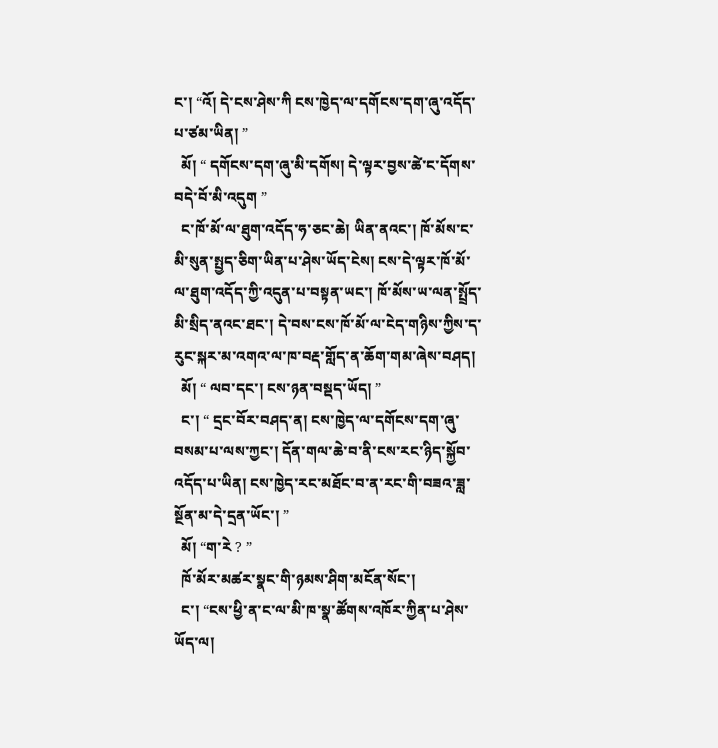ང་། “འོ། དེ་ངས་ཤེས་ཀི ངས་ཁྱེད་ལ་དགོངས་དག་ཞུ་འདོད་པ་ཙམ་ཡིན། ”
  མོ། “ དགོངས་དག་ཞུ་མི་དགོས། དེ་ལྟར་བྱས་ཚེ་ང་དོགས་བདེ་བོ་མི་འདུག ”
  ང་ཁོ་མོ་ལ་ཐུག་འདོད་ཧ་ཅང་ཆེ། ཡིན་ནའང་། ཁོ་མོས་ང་མི་སུན་སྤྱད་ཅིག་ཡིན་པ་ཤེས་ཡོད་ངེས། ངས་དེ་ལྟར་ཁོ་མོ་ལ་ཐུག་འདོད་ཀྱི་འདུན་པ་བསྟན་ཡང་། ཁོ་མོས་ཡ་ལན་སྤྲོད་མི་སྲིད་ནའང་ཐང་། དེ་བས་ངས་ཁོ་མོ་ལ་ངེད་གཉིས་ཀྱིས་ད་རུང་སྐར་མ་འགའ་ལ་ཁ་བརྡ་གློད་ན་ཆོག་གམ་ཞེས་བཤད།
  མོ། “ ལབ་དང་། ངས་ཉན་བསྡད་ཡོད། ”
  ང་། “ དྲང་བོར་བཤད་ན། ངས་ཁྱེད་ལ་དགོངས་དག་ཞུ་བསམ་པ་ལས་ཀྱང་། དོན་གལ་ཆེ་བ་ནི་ངས་རང་ཉིད་སྐྱོབ་འདོད་པ་ཡིན། ངས་ཁྱེད་རང་མཐོང་བ་ན་རང་གི་བཟའ་ཟླ་སྔོན་མ་དེ་དྲན་ཡོང་། ”
  མོ། “ག་རེ ? ”
  ཁོ་མོར་མཚར་སྣང་གི་ཉམས་ཤིག་མངོན་སོང་།
  ང་། “ངས་ཕྱི་ན་ང་ལ་མི་ཁ་སྣ་ཚོགས་འཁོར་ཀྱིན་པ་ཤེས་ཡོད་ལ།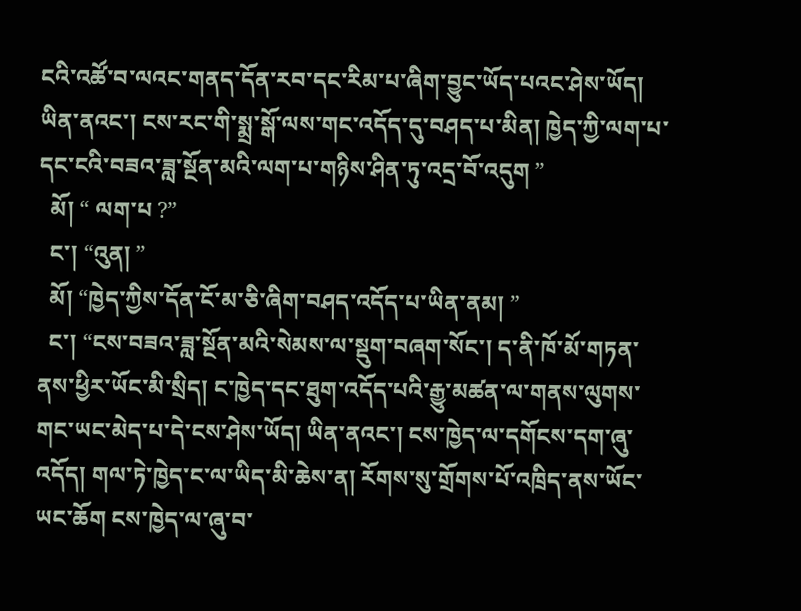ངའི་འཚོ་བ་ལའང་གནད་དོན་རབ་དང་རིམ་པ་ཞིག་བྱུང་ཡོད་པའང་ཤེས་ཡོད། ཡིན་ནའང་། ངས་རང་གི་སྨྲ་སྒོ་ལས་གང་འདོད་དུ་བཤད་པ་མིན། ཁྱེད་ཀྱི་ལག་པ་དང་ངའི་བཟའ་ཟླ་སྔོན་མའི་ལག་པ་གཉིས་ཤིན་ཏུ་འདྲ་བོ་འདུག ”
  མོ། “ ལག་པ ?”
  ང་། “འུན། ”
  མོ། “ཁྱེད་ཀྱིས་དོན་ངོ་མ་ཅི་ཞིག་བཤད་འདོད་པ་ཡིན་ནམ། ”
  ང་། “ངས་བཟའ་ཟླ་སྔོན་མའི་སེམས་ལ་སྡུག་བཞག་སོང་། ད་ནི་ཁོ་མོ་གཏན་ནས་ཕྱིར་ཡོང་མི་སྲིད། ང་ཁྱེད་དང་ཐུག་འདོད་པའི་རྒྱུ་མཚན་ལ་གནས་ལུགས་གང་ཡང་མེད་པ་དེ་ངས་ཤེས་ཡོད། ཡིན་ནའང་། ངས་ཁྱེད་ལ་དགོངས་དག་ཞུ་འདོད། གལ་ཏེ་ཁྱེད་ང་ལ་ཡིད་མི་ཆེས་ན། རོགས་སུ་གྲོགས་པོ་འཁྲིད་ནས་ཡོང་ཡང་ཆོག ངས་ཁྱེད་ལ་ཞུ་བ་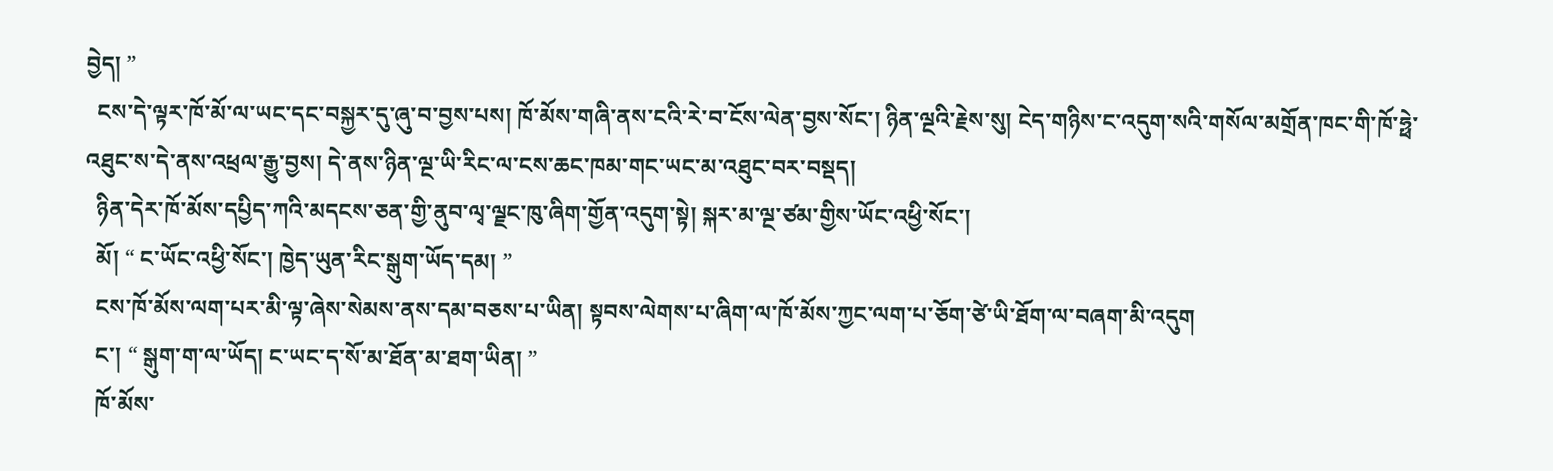བྱེད། ”
  ངས་དེ་ལྟར་ཁོ་མོ་ལ་ཡང་དང་བསྐྱར་དུ་ཞུ་བ་བྱས་པས། ཁོ་མོས་གཞི་ནས་ངའི་རེ་བ་ངོས་ལེན་བྱས་སོང་། ཉིན་ལྔའི་རྗེས་སུ། ངེད་གཉིས་ང་འདུག་སའི་གསོལ་མགྲོན་ཁང་གི་ཁོ་ཧྥེ་འཐུང་ས་དེ་ནས་འཕྲལ་རྒྱུ་བྱས། དེ་ནས་ཉིན་ལྔ་ཡི་རིང་ལ་ངས་ཆང་ཁམ་གང་ཡང་མ་འཐུང་བར་བསྡད།
  ཉིན་དེར་ཁོ་མོས་དཔྱིད་ཀའི་མདངས་ཅན་གྱི་ནུབ་ལྭ་ལྗང་ཁུ་ཞིག་གྱོན་འདུག་སྟེ། སྐར་མ་ལྔ་ཙམ་གྱིས་ཡོང་འཕྱི་སོང་།
  མོ། “ ང་ཡོང་འཕྱི་སོང་། ཁྱེད་ཡུན་རིང་སྒུག་ཡོད་དམ། ”
  ངས་ཁོ་མོས་ལག་པར་མི་ལྟ་ཞེས་སེམས་ནས་དམ་བཅས་པ་ཡིན། སྟབས་ལེགས་པ་ཞིག་ལ་ཁོ་མོས་ཀྱང་ལག་པ་ཅོག་ཙེ་ཡི་ཐོག་ལ་བཞག་མི་འདུག
  ང་། “ སྒུག་ག་ལ་ཡོད། ང་ཡང་ད་སོ་མ་ཐོན་མ་ཐག་ཡིན། ”
  ཁོ་མོས་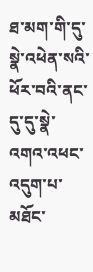ཐ་མག་གི་དུ་སྣེ་འཕེན་སའི་ཕོར་བའི་ནང་དུ་དུ་སྣེ་འགའ་འཕང་འདུག་པ་མཐོང་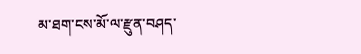མ་ཐག་ངས་མོ་ལ་རྫུན་བཤད་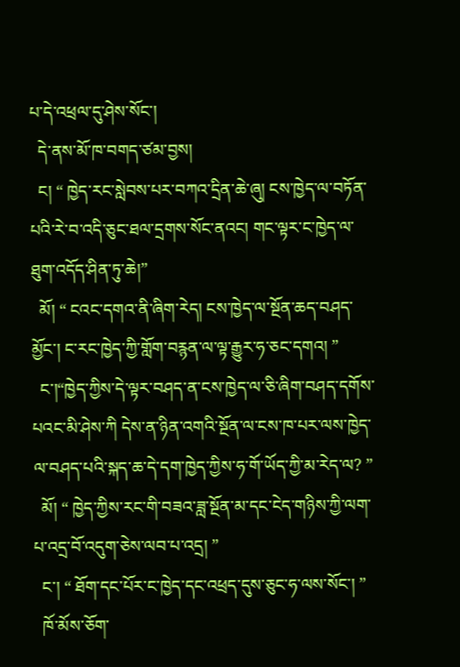པ་དེ་འཕྲལ་དུ་ཤེས་སོང་།
  དེ་ནས་མོ་ཁ་བགད་ཙམ་བྱས།
  ང། “ ཁྱེད་རང་སླེབས་པར་བཀའ་དྲིན་ཆེ་ཞུ། ངས་ཁྱེད་ལ་བཏོན་པའི་རེ་བ་འདི་ཅུང་ཐལ་དྲགས་སོང་ནའང། གང་ལྟར་ང་ཁྱེད་ལ་ཐུག་འདོད་ཤིན་ཏུ་ཆེ།”
  མོ། “ ངའང་དགའ་ནི་ཞིག་རེད། ངས་ཁྱེད་ལ་སྔོན་ཆད་བཤད་མྱོང་། ང་རང་ཁྱེད་ཀྱི་གློག་བརྙན་ལ་ལྟ་རྒྱུར་ཧ་ཅང་དགའ། ”
  ང་།“ཁྱེད་ཀྱིས་དེ་ལྟར་བཤད་ན་ངས་ཁྱེད་ལ་ཅི་ཞིག་བཤད་དགོས་པའང་མི་ཤེས་ཀི དེས་ན་ཉིན་འགའི་སྔོན་ལ་ངས་ཁ་པར་ལས་ཁྱེད་ལ་བཤད་པའི་སྐད་ཆ་དེ་དག་ཁྱེད་ཀྱིས་ཧ་གོ་ཡོད་ཀྱི་མ་རེད་ལ? ”
  མོ། “ ཁྱེད་ཀྱིས་རང་གི་བཟའ་ཟླ་སྔོན་མ་དང་ངེད་གཉིས་ཀྱི་ལག་པ་འདྲ་བོ་འདུག་ཅེས་ལབ་པ་འདྲ། ”
  ང་། “ ཐོག་དང་པོར་ང་ཁྱེད་དང་འཕྲད་དུས་ཅུང་ཧ་ལས་སོང་། ”
  ཁོ་མོས་ཅོག་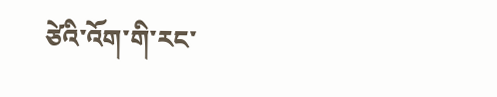ཙེའི་འོག་གི་རང་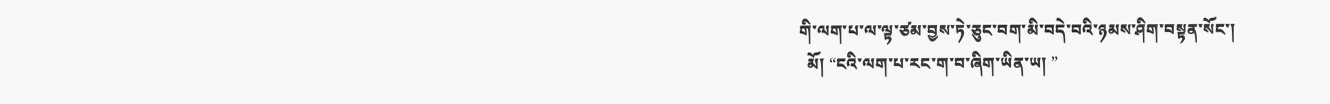གི་ལག་པ་ལ་ལྟ་ཙམ་བྱས་ཏེ་ཅུང་བག་མི་བདེ་བའི་ཉམས་ཤིག་བསྟན་སོང་།
  མོ། “ངའི་ལག་པ་རང་ག་བ་ཞིག་ཡིན་ཡ། ”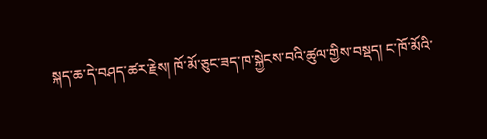སྐད་ཆ་དེ་བཤད་ཚར་རྗེས། ཁོ་མོ་ཅུང་ཟད་ཁ་སྐྱེངས་བའི་ཚུལ་གྱིས་བསྡད། ང་ཁོ་མོའི་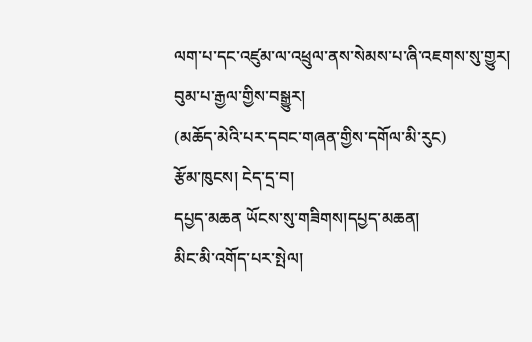ལག་པ་དང་འཛུམ་ལ་འཕྲུལ་ནས་སེམས་པ་ཞི་འཇགས་སུ་གྱུར།
བུམ་པ་རྒྱལ་གྱིས་བསྒྱུར།
(མཆོད་མེའི་པར་དབང་གཞན་གྱིས་དགོལ་མི་རུང)
རྩོམ་ཁུངས། ངེད་དྲ་བ།
དཔྱད་མཆན ཡོངས་སུ་གཟིགས།དཔྱད་མཆན།
མིང་མི་འགོད་པར་སྤེལ།